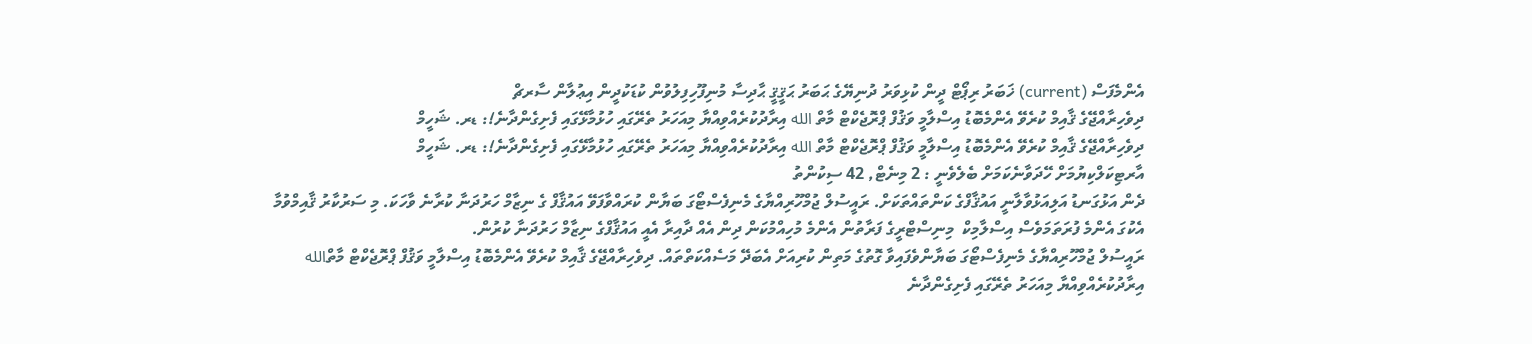އެންމެފަސް (current) ޚަބަރު ރިޕޯޓް ދީން ކުޅިވަރު ދުނިޔޭގެ ޙަބަރު ޙަޤީޤީ ޙާދިސާ މުނިފޫހިފިލުވުން ކުޑަކުދީން އިޢުލާން ސާރޗް
ދިވެހިރާއްޖޭގެ ޤާއިމް ކުރެވޭ އެންމެބޮޑު އިސްލާމީ ވަޤުފް ޕްރޮޖެކްޓް މާތް الله އިރާދުކުރެއްވިއްޔާ މިއަހަރު ތެރޭގައި ހުޅުމާޅޭގައި ފެށިގެންދާނެ!: ޑރ. ޝަހީމް
ދިވެހިރާއްޖޭގެ ޤާއިމް ކުރެވޭ އެންމެބޮޑު އިސްލާމީ ވަޤުފް ޕްރޮޖެކްޓް މާތް الله އިރާދުކުރެއްވިއްޔާ މިއަހަރު ތެރޭގައި ހުޅުމާޅޭގައި ފެށިގެންދާނެ!: ޑރ. ޝަހީމް
އާރޓިކަލްކިޔުމަށް ހޭދަވާނެކަމަށް ބެލެވެނީ : 2 މިނެޓް, 42 ސިކުންތު
ދެން އަޅުގަނޑު އަލިއަޅުވާލާނީ އައުޤާފްގެ ކަންތައްތަކަށް. ރައީސުލް ޖުމްހޫރިއްޔާގެ މެނިފެސްޓޯގަ ބަޔާން ކުރައްވާފަވޭ އައުޤާފް ގެ ނިޒާމް ހަރުދަނާ ކުރާނެ ވާހަކަ. މި ސަރުކާރު ޤާއިމްވުމާ އެކުގަ އެންމެ ފުރަތަމަވެސް އިސްލާމިކް  މިނިސްޓްރީގެ ފަރާތުން އެންމެ މުހިއްމުކަން ދިން އެއް ދާއިރާ އެއީ އައުޤާފްގެ ނިޒާމް ހަރުދަނާ ކުރުން.
ރައީސުލް ޖުމްހޫރިއްޔާގެ މެނިފެސްޓޯގަ ބަޔާންވެފައިވާ ގޮތުގެ މަތިން ކުރިއަށް އެބަދޭ މަސެއްކަތްތައް. ދިވެހިރާއްޖޭގެ ޤާއިމް ކުރެވޭ އެންމެބޮޑު އިސްލާމީ ވަޤުފް ޕްރޮޖެކްޓް މާތްالله އިރާދުކުރެއްވިއްޔާ މިއަހަރު ތެރޭގައި ފެށިގެންދާނެ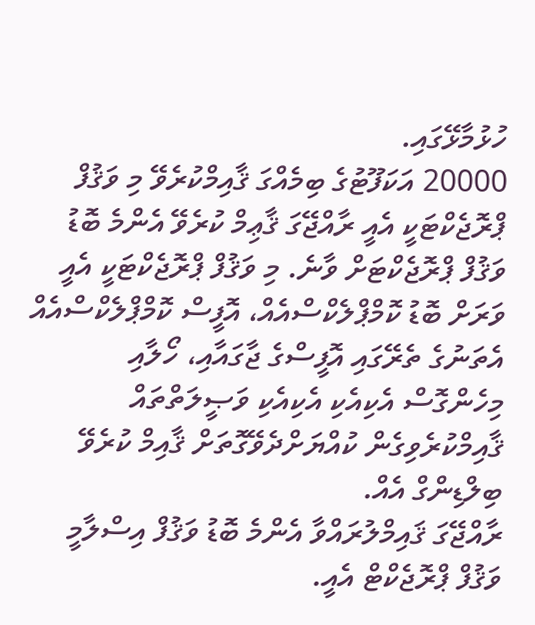ހުޅުމާޅޭގައި.
20000 އަކަފޫޓުގެ ބިމެއްގަ ޤާއިމްކުރެވޭ މި ވަޤުފް ޕްރޮޖެކްޓަކީ އެއީ ރާއްޖޭގަ ޤާޢިމް ކުރެވޭ އެންމެ ބޮޑު ވަޤުފް ޕްރޮޖެކްޓަށް ވާނެ. މި ވަޤުފް ޕްރޮޖެކްޓަކީ އެއީ ވަރަށް ބޮޑު ކޮމްޕްލެކްސްއެއް، އޮފީސް ކޮމްޕްލެކްސްއެއް އެތަނުގެ ތެރޭގައި އޮފީސްގެ ޖާގައާއި، ހޯލާއި މިހެންގޮސް އެކިއެކި އެކިއެކި ވަޞީލަތްތައް ޤާއިމްކުރެވިގެން ކުއްޔަށްދެވޭގޮތަށް ޤާއިމް ކުރެވޭ ބިލްޑިންގް އެއް.
ރާއްޖޭގަ ޤައިމްލުރައްވާ އެންމެ ބޮޑު ވަޤުފް އިސްލާމީ ވަޤުފް ޕްރޮޖެކްޓް އެއީ.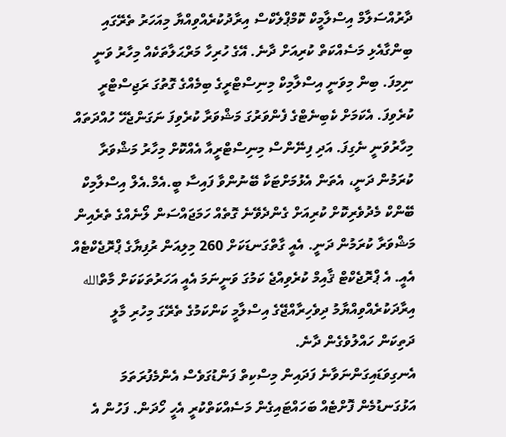ދާރުއްސަލާމް އިސްލާމީކް ކޮމްޕްލެކްސް އިރާދުކުރެއްވިއްޔާ މިއަހަރު ތެރޭގައި ބިންގާއެޅި މަސެއްކަތް ކުރިއަށް ދާނެ. އޭގެ ހުރިހާ މަރްޙަލާތަކެއް މިހާރު ވަނީ ނިމިފަ. ބިން މިވަނީ އިސްލާމިކް މިނިސްޓްރީގެ ބިމެއްގެ ގޮތުގަ ރަޖިސްޓްރީ ކުރެވިފަ. އެކަމަށް ކެބިނެޓްގެ ފެންވަރުގަ މަޝްވަރާ ކުރެވިފަ ނަގަންޖެހޭ ހުއްދަތައް މިހާރުވަނީ ނެގިފަ. އަދި ފިނޭންސް މިނިސްޓްރީއާ އެއްކޮށް މިހާރު މަޝްވަރާ ކުރަމުން ދަނީ، އެތަން އެޅުމަށްޓަކާ ބޭނުންވާ ފައިސާ ބީ.އެމް.އެލް އިސްލާމިކް ބޭންކް މެދުވެރިކޮށް ކުރިއަށް ގެންދެވޭނެ ގޮތެއް ހަމަޖައްސަން ލޯނެއްގެ ތެރެއިން މަޝްވަރާ ކުރަމުން ދަނީ. އެއީ ގާތްގަނޑަކަށް 260 މިލިއަން ރުފިޔާގެ ޕްރޮޖެކްޓެއް އެއީ. އެ ޕްރޮޖެކްޓް ޤާއިމް ކުރެވިއްޖެ ކަމުގަ ވަނީނަމަ އެއީ އަހަރުތަކަކަށް މާތްالله  އިރާދަކުރެއްވިއްޔާމު ދިވެހިރާއްޖޭގެ އިސްލާމީ ކަންކަމުގެ ތެރޭގަ މިހުރި މާލީ ދަތިކަން ހައްލުވެގެން ދާނެ.
އެނގިވަޑައިގަންނަވާނެ ފަދައިން މިސްކިތް ފަންޑުގަވެސް އެންމެފުރަތަމަ އަޅުގަނޑުމެން ފޮށްޓެއް ބަހައްޓައިގެން މަސެއްކަތްކުރީ އެހީ ހޯދަން. ފަހުން އެ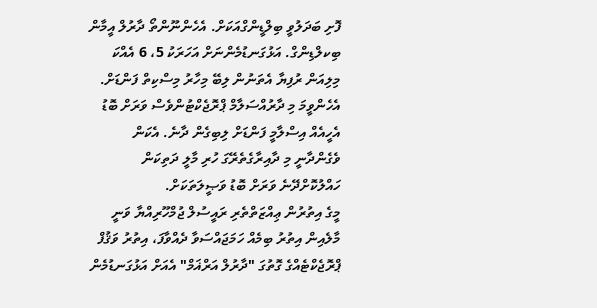ފޮށި ބަދަލުވީ ބިލްޑީންގްއަކަށް. އެހެންނޫންތޯ ދާރުލް އީމާން ބިކލްޑިންގް. އަޅުގަނޑުމެންނަށް އަހަރަކު 5، 6 އެއްކަ މިލިއަން ރުފިޔާ އެތަނުން ލިބޭ މިހާރު މިސްކިތް ފަންޑަށް. އެހެންވީމަ މި ދާރުއްސަލާމް ޕްރޮޖެކްޓުންވެސް ވަރަށް ބޮޑު އެހީއެއް އިސްލާމީ ފަންޑަށް ލިބިގެން ދާނެ. އެކަން ވެގެންދާނީ މި ދާއިރާގެތެރޭގަ ހުރި މާލީ ދަތިކަން ހައްލުކޮށްދޭނެ ވަރަށް ބޮޑު ވަޞީލަތަކަށް.
މީގެ އިތުރުން ޢިއްޒަތްތެރި ރައީސުލް ޖުމްހޫރިއްޔާ ވަނީ މާލެއިން އިތުރު ބިމެއް ހަމަޖައްސަވާ ދެއްވާފަ، އިތުރު ވަޤުފް ޕްރޮޖެކްޓެއްގެ ގޮތުގަ "ދާރުލް އަރްޣަމް" އެއަށް އަޅުގަނޑުމެން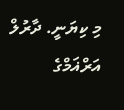މި ކިޔަނީ. ދާރުލް އަރްޣަމްގެ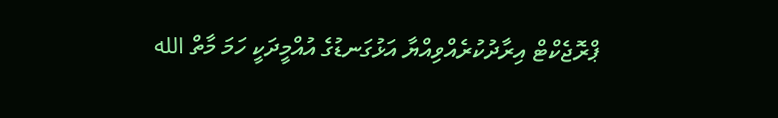ޕްރޮޖެކްޓް އިރާދުކުރެއްވިއްޔާ އަޅުގަނޑުގެ އުއްމީދަކީ ހަމަ މާތް الله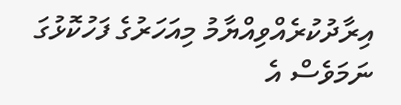އިރާދުކުރެއްވިއްޔާމު މިއަހަރުގެ ފަހުކޮޅުގަ ނަމަވެސް އެ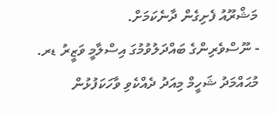މަޝްރޫއު ފެށިގެން ދާނެކަމަށް.
- ނޫސްވެރިންގެ ބައްދަލުވުމުގަ އިސްލާމީ ވަޒީރު ޑރ. މުޙައްމަދު ޝަހީމް މިއަދު ދެއްކެވި ވާހަކަފުޅުން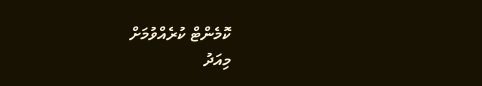ކޮމެންޓް ކުރެއްވުމަށް
މިއަދު